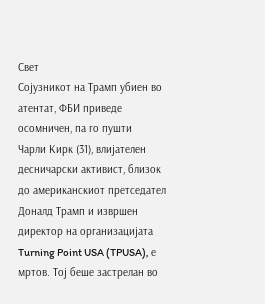Свет
Сојузникот на Трамп убиен во атентат, ФБИ приведе осомничен, па го пушти
Чaрли Кирк (31), влијателен десничарски активист, близок до американскиот претседател Доналд Трамп и извршен директор на организацијата Turning Point USA (TPUSA), е мртов. Тој беше застрелан во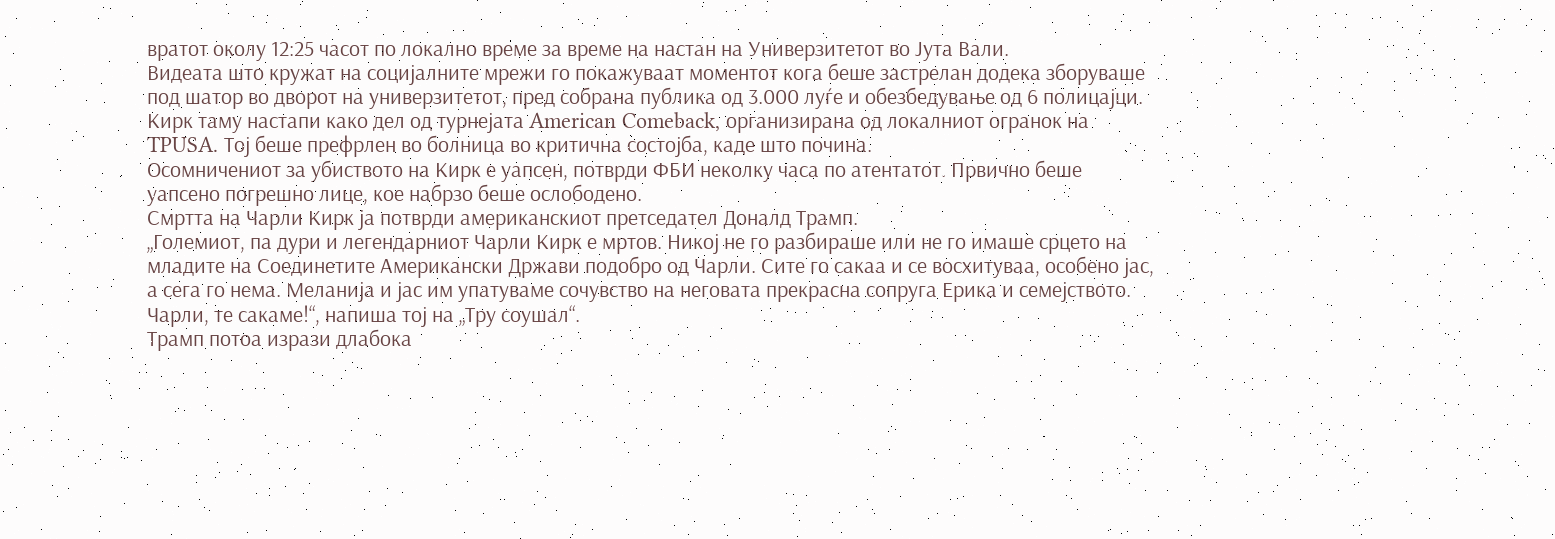вратот околу 12:25 часот по локално време за време на настан на Универзитетот во Јута Вали.
Видеата што кружат на социјалните мрежи го покажуваат моментот кога беше застрелан додека зборуваше под шатор во дворот на универзитетот, пред собрана публика од 3.000 луѓе и обезбедување од 6 полицајци. Кирк таму настапи како дел од турнејата American Comeback, организирана од локалниот огранок на TPUSA. Тој беше префрлен во болница во критична состојба, каде што почина.
Осомничениот за убиството на Кирк е уапсен, потврди ФБИ неколку часа по атентатот. Првично беше уапсено погрешно лице, кое набрзо беше ослободено.
Смртта на Чарли Кирк ја потврди американскиот претседател Доналд Трамп.
„Големиот, па дури и легендарниот Чарли Кирк е мртов. Никој не го разбираше или не го имаше срцето на младите на Соединетите Американски Држави подобро од Чарли. Сите го сакаа и се восхитуваа, особено јас, а сега го нема. Меланија и јас им упатуваме сочувство на неговата прекрасна сопруга Ерика и семејството. Чарли, те сакаме!“, напиша тој на „Тру соушал“.
Трамп потоа изрази длабока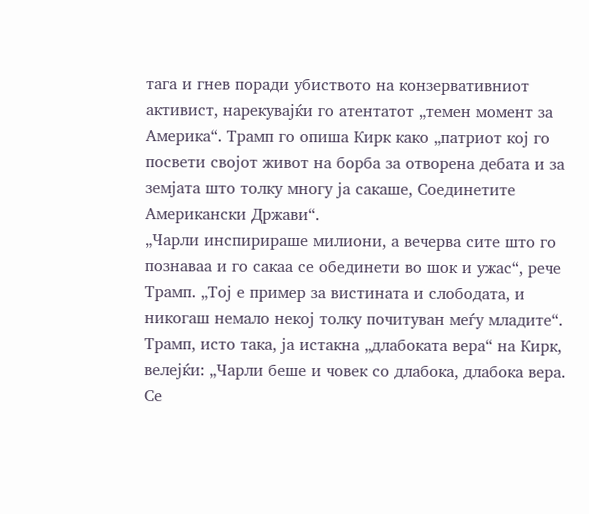тага и гнев поради убиството на конзервативниот активист, нарекувајќи го атентатот „темен момент за Америка“. Трамп го опиша Кирк како „патриот кој го посвети својот живот на борба за отворена дебата и за земјата што толку многу ја сакаше, Соединетите Американски Држави“.
„Чарли инспирираше милиони, а вечерва сите што го познаваа и го сакаа се обединети во шок и ужас“, рече Трамп. „Тој е пример за вистината и слободата, и никогаш немало некој толку почитуван меѓу младите“.
Трамп, исто така, ја истакна „длабоката вера“ на Кирк, велејќи: „Чарли беше и човек со длабока, длабока вера. Се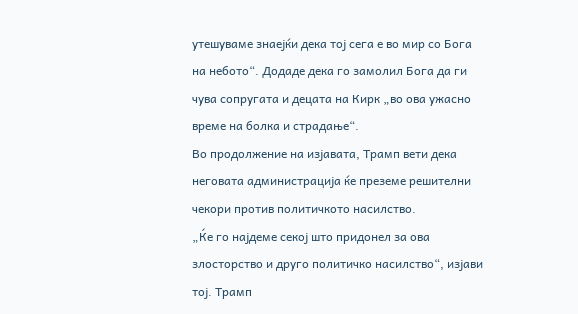утешуваме знаејќи дека тој сега е во мир со Бога на небото“. Додаде дека го замолил Бога да ги чува сопругата и децата на Кирк „во ова ужасно време на болка и страдање“.
Во продолжение на изјавата, Трамп вети дека неговата администрација ќе преземе решителни чекори против политичкото насилство.
„Ќе го најдеме секој што придонел за ова злосторство и друго политичко насилство“, изјави тој. Трамп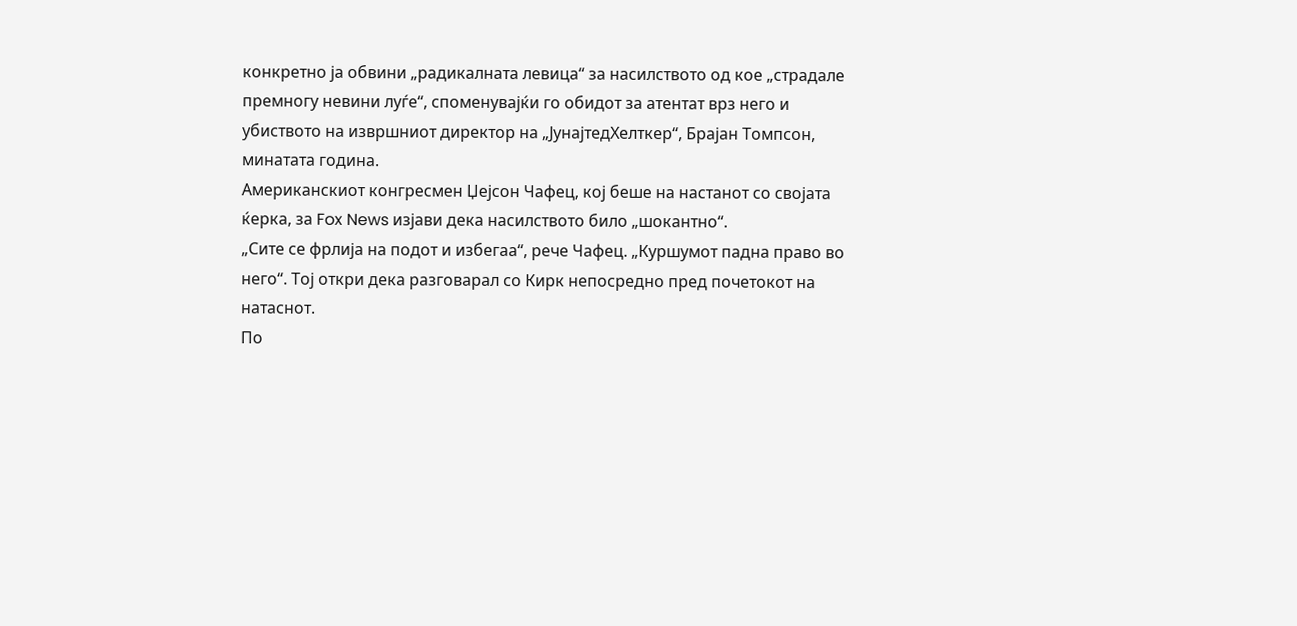конкретно ја обвини „радикалната левица“ за насилството од кое „страдале премногу невини луѓе“, споменувајќи го обидот за атентат врз него и убиството на извршниот директор на „ЈунајтедХелткер“, Брајан Томпсон, минатата година.
Американскиот конгресмен Џејсон Чафец, кој беше на настанот со својата ќерка, за Fox News изјави дека насилството било „шокантно“.
„Сите се фрлија на подот и избегаа“, рече Чафец. „Куршумот падна право во него“. Тој откри дека разговарал со Кирк непосредно пред почетокот на натаснот.
По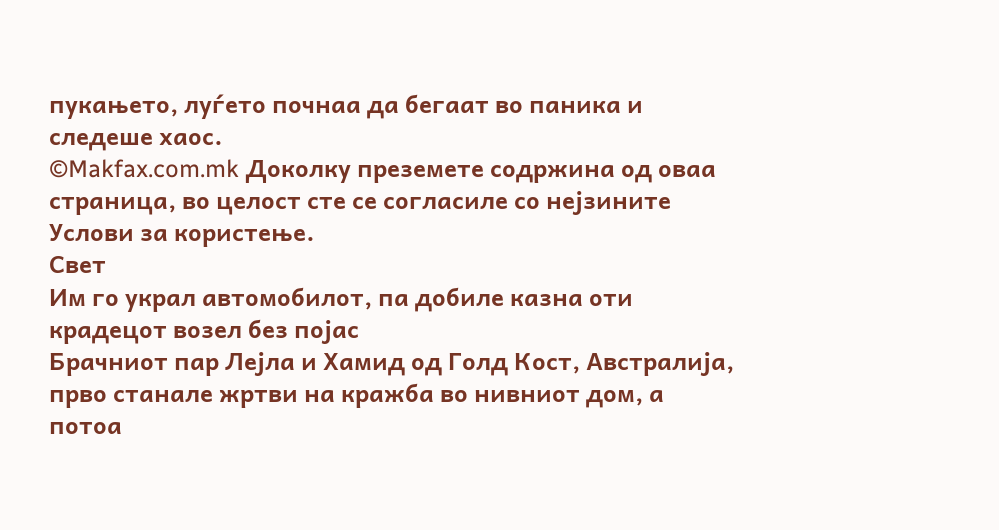пукањето, луѓето почнаа да бегаат во паника и следеше хаос.
©Makfax.com.mk Доколку преземете содржина од оваа страница, во целост сте се согласиле со нејзините Услови за користење.
Свет
Им го украл автомобилот, па добиле казна оти крадецот возел без појас
Брачниот пар Лејла и Хамид од Голд Кост, Австралија, прво станале жртви на кражба во нивниот дом, а потоа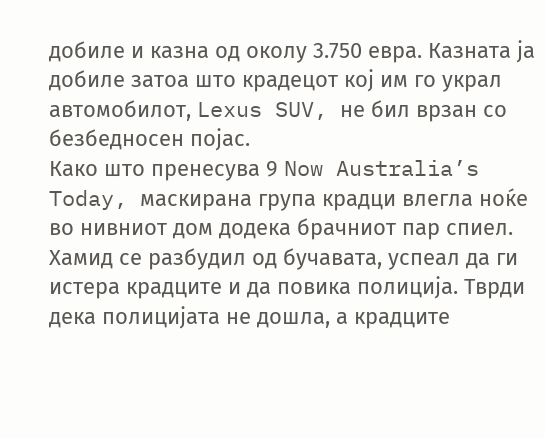добиле и казна од околу 3.750 евра. Казната ја добиле затоа што крадецот кој им го украл автомобилот, Lexus SUV, не бил врзан со безбедносен појас.
Како што пренесува 9 Now Australia’s Today, маскирана група крадци влегла ноќе во нивниот дом додека брачниот пар спиел. Хамид се разбудил од бучавата, успеал да ги истера крадците и да повика полиција. Тврди дека полицијата не дошла, а крадците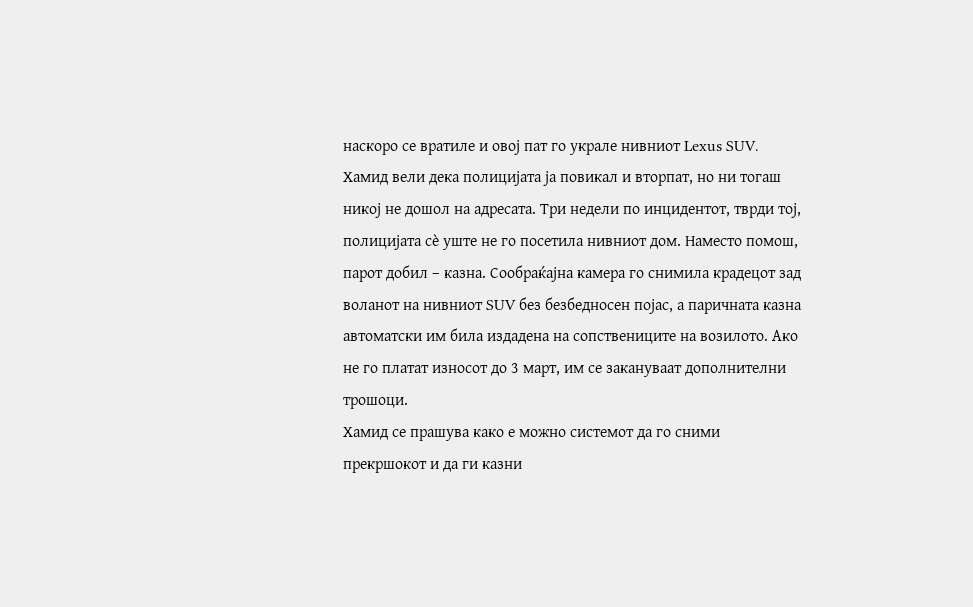наскоро се вратиле и овој пат го украле нивниот Lexus SUV.
Хамид вели дека полицијата ја повикал и вторпат, но ни тогаш никој не дошол на адресата. Три недели по инцидентот, тврди тој, полицијата сè уште не го посетила нивниот дом. Наместо помош, парот добил – казна. Сообраќајна камера го снимила крадецот зад воланот на нивниот SUV без безбедносен појас, а паричната казна автоматски им била издадена на сопствениците на возилото. Ако не го платат износот до 3 март, им се закануваат дополнителни трошоци.
Хамид се прашува како е можно системот да го сними прекршокот и да ги казни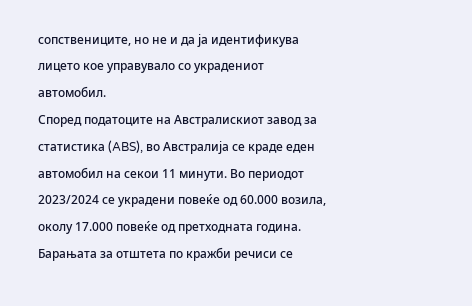сопствениците, но не и да ја идентификува лицето кое управувало со украдениот автомобил.
Според податоците на Австралискиот завод за статистика (ABS), во Австралија се краде еден автомобил на секои 11 минути. Во периодот 2023/2024 се украдени повеќе од 60.000 возила, околу 17.000 повеќе од претходната година. Барањата за отштета по кражби речиси се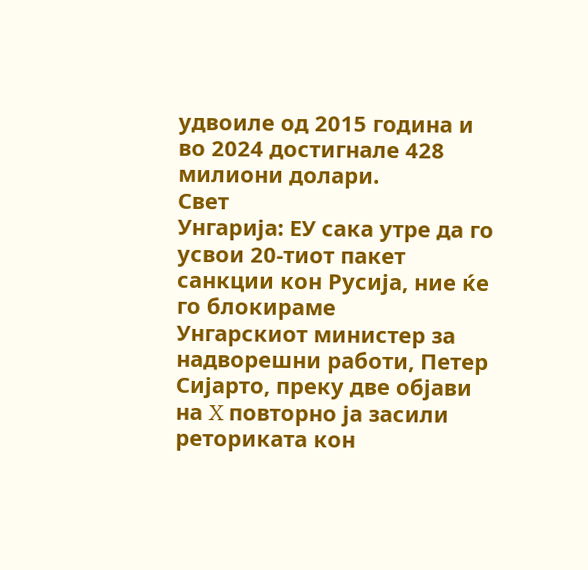удвоиле од 2015 година и во 2024 достигнале 428 милиони долари.
Свет
Унгарија: ЕУ сака утре да го усвои 20-тиот пакет санкции кон Русија, ние ќе го блокираме
Унгарскиот министер за надворешни работи, Петер Сијарто, преку две објави на X повторно ја засили реториката кон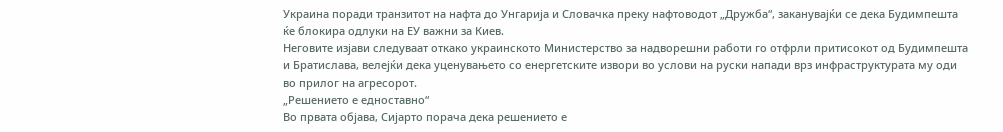Украина поради транзитот на нафта до Унгарија и Словачка преку нафтоводот „Дружба“, заканувајќи се дека Будимпешта ќе блокира одлуки на ЕУ важни за Киев.
Неговите изјави следуваат откако украинското Министерство за надворешни работи го отфрли притисокот од Будимпешта и Братислава, велејќи дека уценувањето со енергетските извори во услови на руски напади врз инфраструктурата му оди во прилог на агресорот.
„Решението е едноставно“
Во првата објава, Сијарто порача дека решението е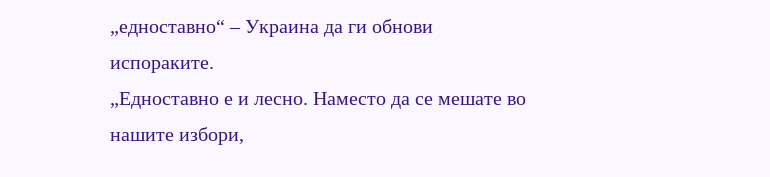„едноставно“ – Украина да ги обнови испораките.
„Едноставно е и лесно. Наместо да се мешате во нашите избори,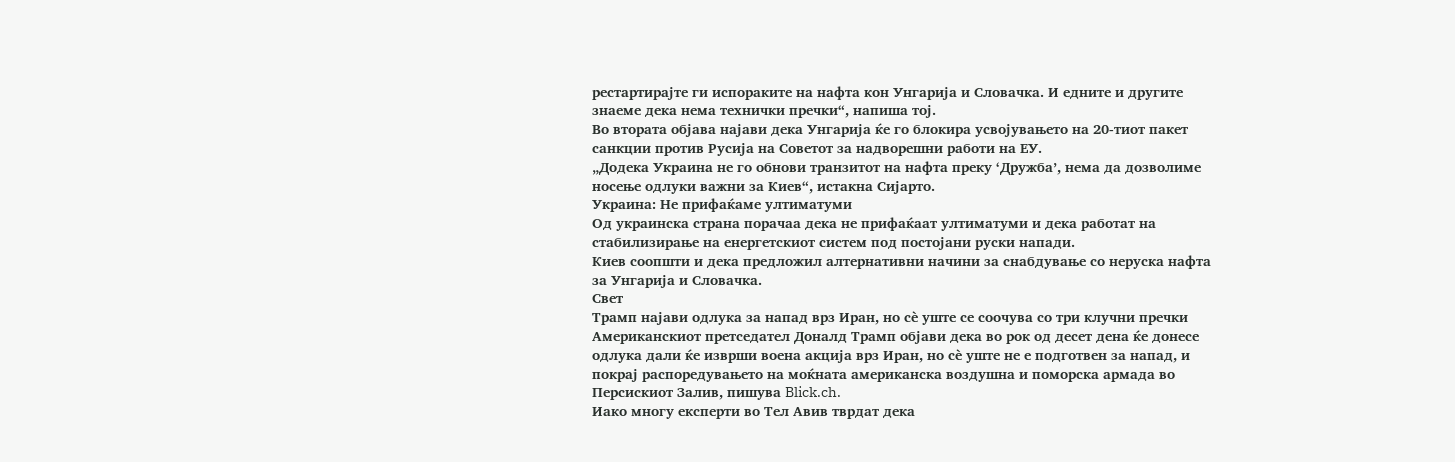рестартирајте ги испораките на нафта кон Унгарија и Словачка. И едните и другите знаеме дека нема технички пречки“, напиша тој.
Во втората објава најави дека Унгарија ќе го блокира усвојувањето на 20-тиот пакет санкции против Русија на Советот за надворешни работи на ЕУ.
„Додека Украина не го обнови транзитот на нафта преку ‘Дружба’, нема да дозволиме носење одлуки важни за Киев“, истакна Сијарто.
Украина: Не прифаќаме ултиматуми
Од украинска страна порачаа дека не прифаќаат ултиматуми и дека работат на стабилизирање на енергетскиот систем под постојани руски напади.
Киев соопшти и дека предложил алтернативни начини за снабдување со неруска нафта за Унгарија и Словачка.
Свет
Трамп најави одлука за напад врз Иран, но сè уште се соочува со три клучни пречки
Американскиот претседател Доналд Трамп објави дека во рок од десет дена ќе донесе одлука дали ќе изврши воена акција врз Иран, но сè уште не е подготвен за напад, и покрај распоредувањето на моќната американска воздушна и поморска армада во Персискиот Залив, пишува Blick.ch.
Иако многу експерти во Тел Авив тврдат дека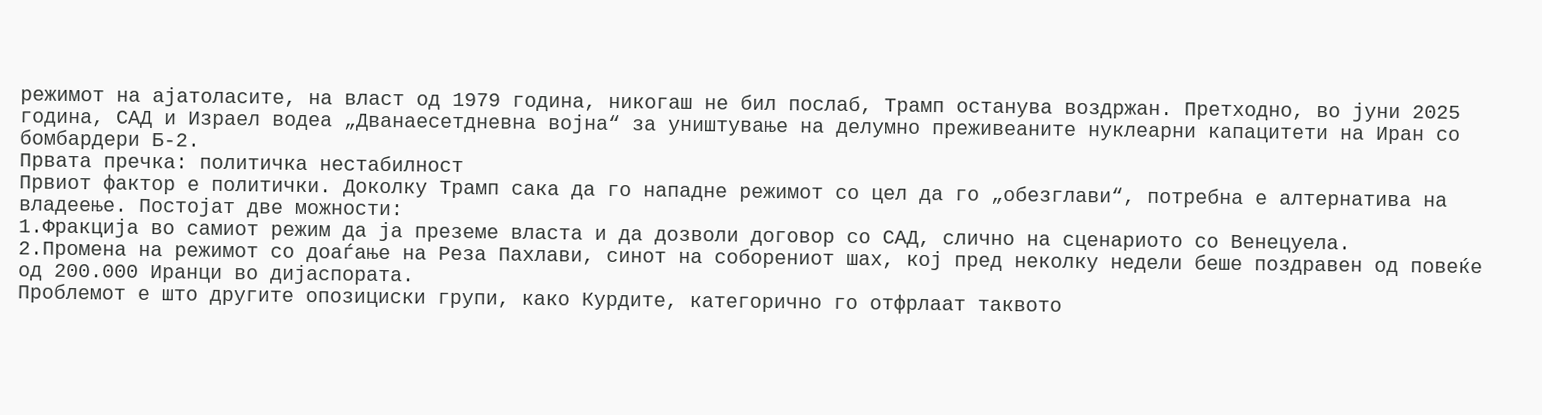режимот на ајатоласите, на власт од 1979 година, никогаш не бил послаб, Трамп останува воздржан. Претходно, во јуни 2025 година, САД и Израел водеа „Дванаесетдневна војна“ за уништување на делумно преживеаните нуклеарни капацитети на Иран со бомбардери Б-2.
Првата пречка: политичка нестабилност
Првиот фактор е политички. Доколку Трамп сака да го нападне режимот со цел да го „обезглави“, потребна е алтернатива на владеење. Постојат две можности:
1.Фракција во самиот режим да ја преземе власта и да дозволи договор со САД, слично на сценариото со Венецуела.
2.Промена на режимот со доаѓање на Реза Пахлави, синот на соборениот шах, кој пред неколку недели беше поздравен од повеќе од 200.000 Иранци во дијаспората.
Проблемот е што другите опозициски групи, како Курдите, категорично го отфрлаат таквото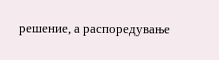решение, а распоредување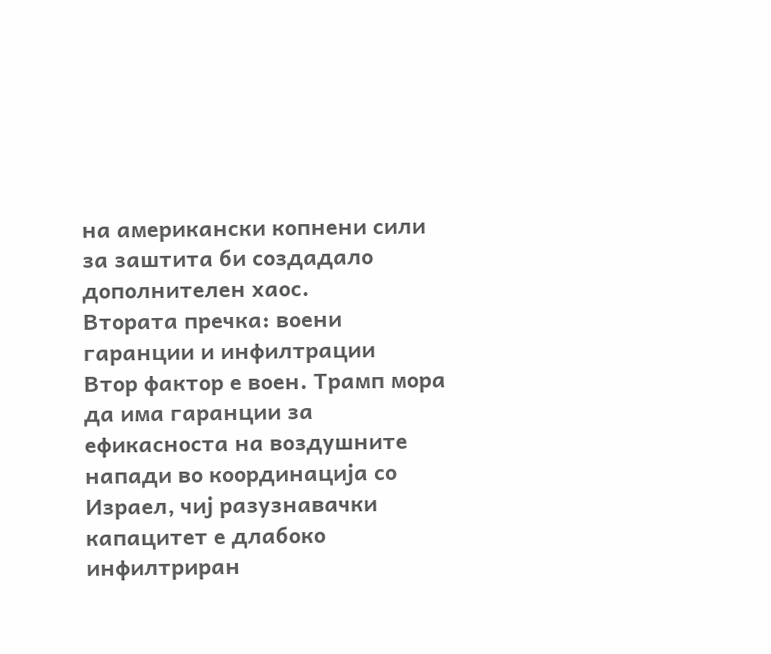на американски копнени сили за заштита би создадало дополнителен хаос.
Втората пречка: воени гаранции и инфилтрации
Втор фактор е воен. Трамп мора да има гаранции за ефикасноста на воздушните напади во координација со Израел, чиј разузнавачки капацитет е длабоко инфилтриран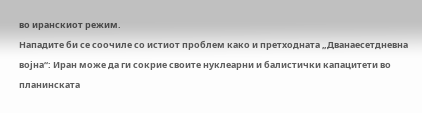во иранскиот режим.
Нападите би се соочиле со истиот проблем како и претходната „Дванаесетдневна војна“: Иран може да ги сокрие своите нуклеарни и балистички капацитети во планинската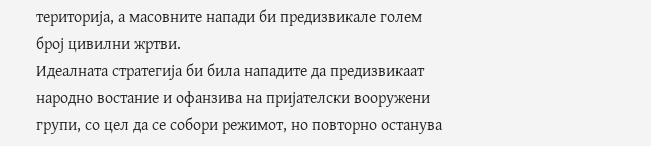територија, а масовните напади би предизвикале голем број цивилни жртви.
Идеалната стратегија би била нападите да предизвикаат народно востание и офанзива на пријателски вооружени групи, со цел да се собори режимот, но повторно останува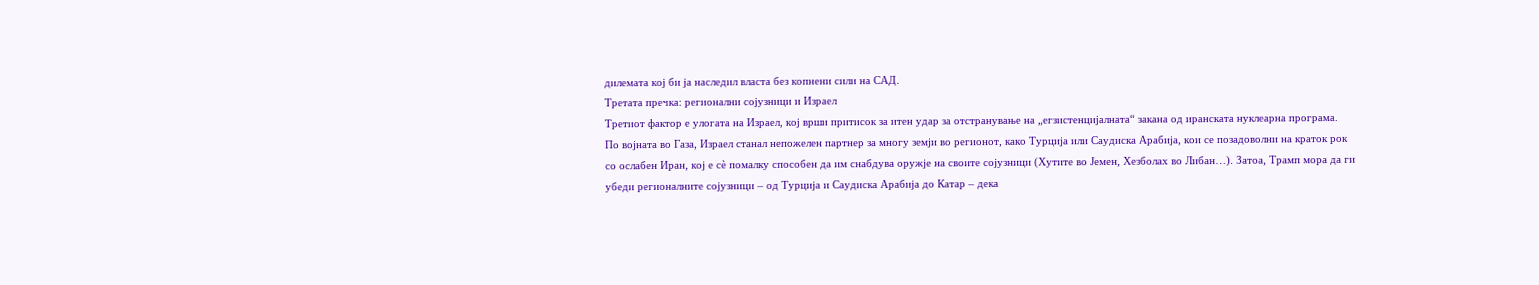дилемата кој би ја наследил власта без копнени сили на САД.
Третата пречка: регионални сојузници и Израел
Третиот фактор е улогата на Израел, кој врши притисок за итен удар за отстранување на „егзистенцијалната“ закана од иранската нуклеарна програма.
По војната во Газа, Израел станал непожелен партнер за многу земји во регионот, како Турција или Саудиска Арабија, кои се позадоволни на краток рок со ослабен Иран, кој е сè помалку способен да им снабдува оружје на своите сојузници (Хутите во Јемен, Хезболах во Либан…). Затоа, Трамп мора да ги убеди регионалните сојузници – од Турција и Саудиска Арабија до Катар – дека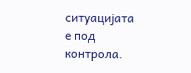ситуацијата е под контрола.